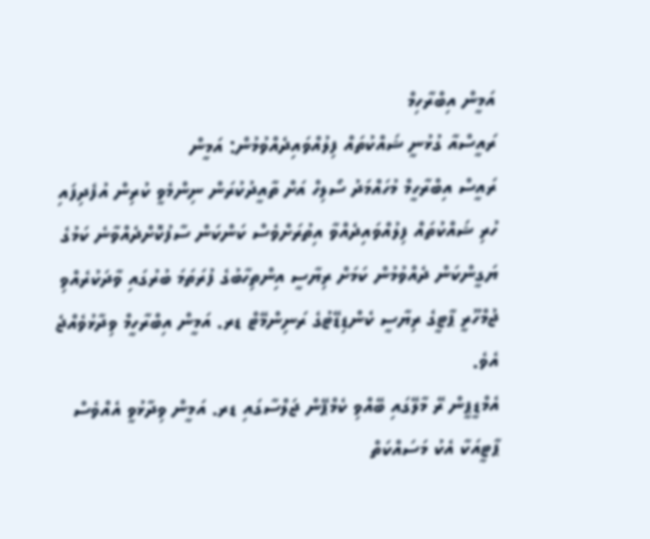އަމީން އިބްރާހިމް
ރައީސްއާ ގުޅުނީ ޝައްކުތައް ފިލުއްވައިދެއްވުމުން: އަމީން
ރައީސް އިބްރާހީމް މުހައްމަދު ސޯލިހް އަށް ތާއީދުކުރަން ނިންމެވީ ކުރިން އުފެދިފައި ހުރި ޝައްކުތައް ފިލުއްވައިދެއްވާ އިތުރަށްވެސް ކަންކަން ސާފުކޮށްދެއްވާނެ ކަމުގެ ޔަގީންކަން ދެއްވުމުން ކަމަށް ރިޔާސީ އިންތިހާބުގެ ފުރަތަމަ ބުރުގައި ވާދަކުރެއްވި ޖުމްހޫރީ ޕާޓީގެ ރިޔާސީ ކެންޑިޑޭޓުގެ ރަނިންމޭޓް ޑރ. އަމީން އިބްރާހީމް ވިދާޅުވެއްޖެ އެވެ.
އެމްޑީޕީން ރޭ މާލޭގައި ބޭއްވި ކެމްޕޭން ޖަލްސާގައި ޑރ. އަމީން ވިދާޅުވީ އެއްވެސް ޕާޓީއަކާ އެކު މަސައްކަތް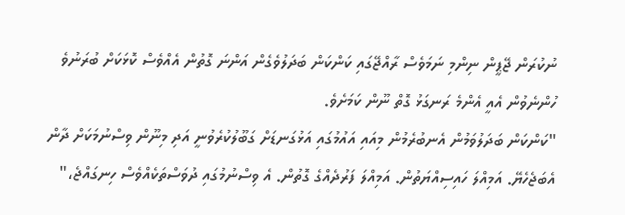ނުކުރަން ޖޭޕީން ނިންމި ނަމަވެސް ރާއްޖޭގައި ކަންކަން ބަދަލުވެގެން އަންނަ ގޮތުން އެއްވެސް ކޮޅަކަށް ބުރަނުވެ ހުންނެވުން އެއީ އެންމެ ރަނގަޅު ގޮތް ނޫން ކަމަށެވެ.
"ކަންކަން ބަދަލުވަމުން އެނބުރެމުން މިއައި އައުމުގައި އަޅުގަނޑަށް ގަބޫލުކުރެވުނީ އަދި މިނޫން ވިސްނުމަކަށް ދާން އެބަޖެހެޔޭ. އަމިއްލަ ހައިސިއްޔަތުން. އަމިއްލަ ފަރުދެއްގެ ގޮތުން. އެ ވިސްނުމުގައި ދުވަސްތަކެއްވެސް ހިނގައްޖެ،"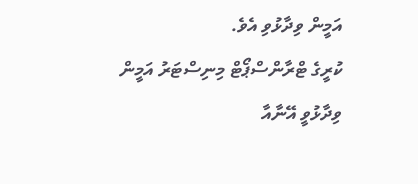އަމީން ވިދާޅުވި އެވެ.
ކުރީގެ ޓްރާންސްޕޯޓް މިނިސްޓަރު އަމީން ވިދާޅުވީ އޭނާއާ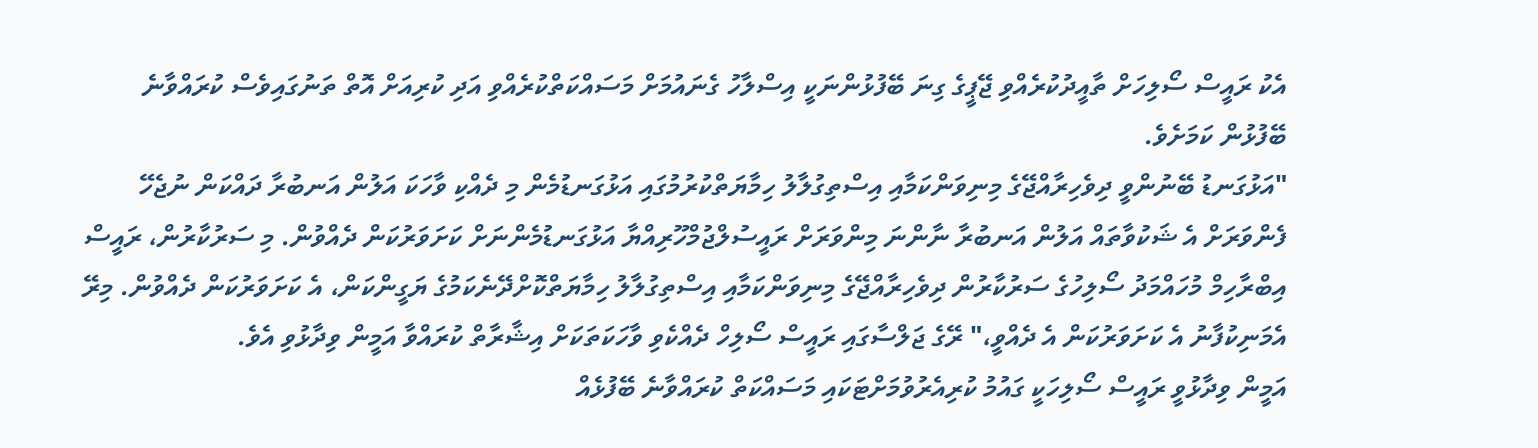އެކު ރައީސް ސޯލިހަށް ތާއީދުކުރެއްވި ޖޭޕީގެ ގިނަ ބޭފުޅުންނަކީ އިސްލާހު ގެނައުމަށް މަސައްކަތްކުރެއްވި އަދި ކުރިއަށް އޮތް ތަނުގައިވެސް ކުރައްވާނެ ބޭފުޅުން ކަމަށެވެ.
"އަޅުގަނޑު ބޭނުންވީ ދިވެހިރާއްޖޭގެ މިނިވަންކަމާއި އިސްތިގުލާލު ހިމާޔަތްކުރުމުގައި އަޅުގަނޑުމެން މި ދެއްކި ވާހަކަ އަލުން އަނބުރާ ދައްކަން ނުޖެހޭ ފެންވަރަށް އެ ޝަކުވާތައް އަލުން އަނބުރާ ނާންނަ މިންވަރަށް ރައީސުލްޖުމްހޫރިއްޔާ އަޅުގަނޑުމެންނަށް ކަށަވަރުކަން ދެއްވުން. މި ސަރުކާރުން، ރައީސް އިބްރާހިމް މުހައްމަދު ސޯލިހުގެ ސަރުކާރުން ދިވެހިރާއްޖޭގެ މިނިވަންކަމާއި އިސްތިގުލާލު ހިމާޔަތްކޮށްދޭނެކަމުގެ ޔަގީންކަން، އެ ކަށަވަރުކަން ދެއްވުން. މިރޭ އެމަނިކުފާނު އެ ކަށަވަރުކަން އެ ދެއްވީ،" ރޭގެ ޖަލްސާގައި ރައީސް ސޯލިހް ދެއްކެވި ވާހަކަތަކަށް އިޝާރާތް ކުރައްވާ އަމީން ވިދާޅުވި އެވެ.
އަމީން ވިދާޅުވީ ރައީސް ސޯލިހަކީ ގައުމު ކުރިއެރުވުމަށްޓަކައި މަސައްކަތް ކުރައްވާނެ ބޭފުޅެއް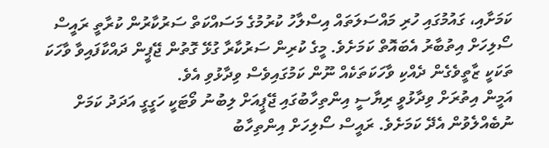ކަމަށާއި، ގައުމުގައި ހުރި މައްސަލަތައް އިސްލާހު ކުރުމުގެ މަސައްކަތް ސަރުކާރުން ކުރާތީ ރައީސް ސޯލިހަށް އިތުބާރު އެބައޮތް ކަމަށެވެ. މީގެ ކުރިން ސަރުކާރާ ގުޅޭ ގޮތުން ޖޭޕީން ދައްކާފައިވާ ވާހަކަ ތަކަކީ ޒާތީވެގެން ދެއްކި ވާހަކަތަކެއް ނޫން ކަމުގައިވެސް ވިދާޅުވި އެވެ.
އަމީން އިތުރަށް ވިދާޅުވީ ރިޔާސީ އިންތިހާބުގައި ޖޭޕީއަށް ލިބުނު ވޯޓަކީ ހަގީގީ އަދަދު ކަމަށް ނުބެއްލެވުން އެދޭ ކަމަށެވެ. ރައީސް ސޯލިހަށް އިންތިހާބު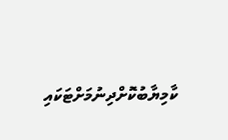ކާމިޔާބުކޮށްދިނުމަށްޓަކައި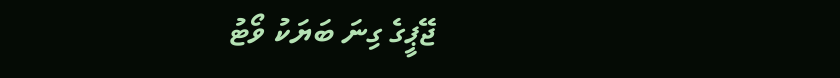ޖޭޕީގެ ގިނަ ބަޔަކު ވޯޓު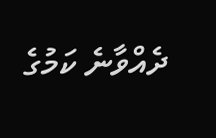ދެއްވާނެ ކަމުގެ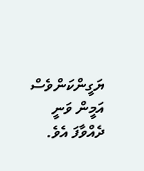ޔަގީންކަންވެސް އަމީން ވަނީ ދެއްވާފަ އެވެ.